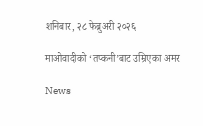शनिबार, २८ फेब्रुअरी २०२६

माओवादीको ‘तप्कनी’बाट उम्रिएका अमर

News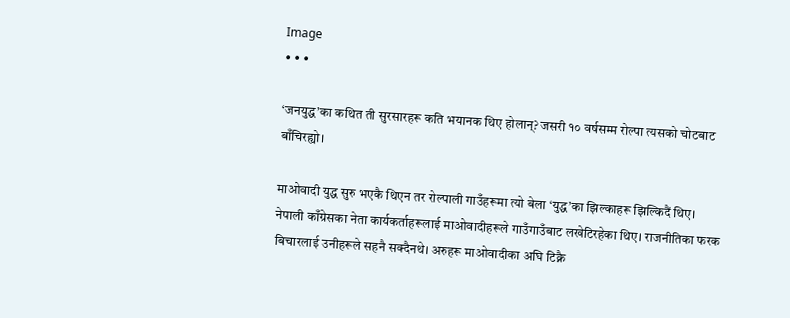Image
• • •

‘जनयुद्ध’का कथित ती सुरसारहरू कति भयानक थिए होलान्? जसरी १० वर्षसम्म रोल्पा त्यसको चोटबाट बाँचिरह्यो।

माओवादी युद्ध सुरु भएकै थिएन तर रोल्पाली गाउँहरूमा त्यो बेला ‘युद्ध’का झिल्काहरू झिल्किदैं थिए।  नेपाली काँग्रेसका नेता कार्यकर्ताहरूलाई माओवादीहरूले गाउँगाउँबाट लखेटिरहेका थिए। राजनीतिका फरक बिचारलाई उनीहरूले सहनै सक्दैनथे। अरुहरू माओवादीका अघि टिक्नै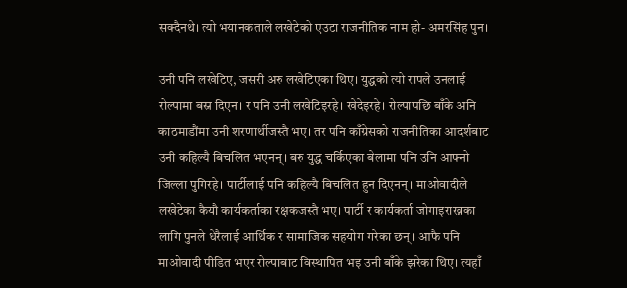सक्दैनथे। त्यो भयानकताले लखेटेको एउटा राजनीतिक नाम हो- अमरसिंह पुन।

उनी पनि लखेटिए, जसरी अरु लखेटिएका थिए। युद्धको त्यो रापले उनलाई रोल्पामा बस्न दिएन। र पनि उनी लखेटिइरहे। खेदेइरहे। रोल्पापछि बाँके अनि काठमाडौंमा उनी शरणार्थीजस्तै भए। तर पनि काँग्रेसको राजनीतिका आदर्शबाट उनी कहिल्यै बिचलित भएनन्। बरु युद्ध चर्किएका बेलामा पनि उनि आफ्नो जिल्ला पुगिरहे। पार्टीलाई पनि कहिल्यै बिचलित हुन दिएनन्। माओवादीले लखेटेका कैयौ कार्यकर्ताका रक्षकजस्तै भए। पार्टी र कार्यकर्ता जोगाइराख्नका लागि पुनले धेरैलाई आर्थिक र सामाजिक सहयोग गरेका छन्। आफै पनि माओवादी पीडित भएर रोल्पाबाट विस्थापित भइ उनी बाँके झरेका थिए। त्यहाँ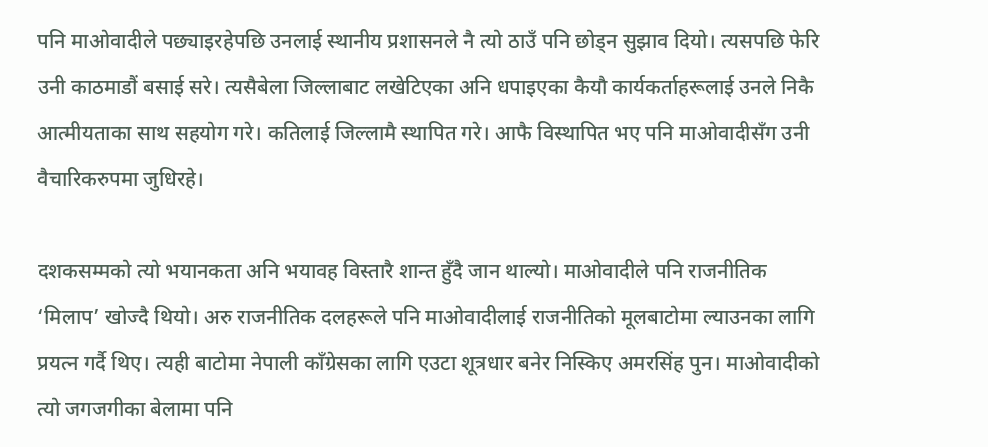पनि माओवादीले पछ्याइरहेपछि उनलाई स्थानीय प्रशासनले नै त्यो ठाउँ पनि छोड्न सुझाव दियो। त्यसपछि फेरि उनी काठमाडौं बसाई सरे। त्यसैबेला जिल्लाबाट लखेटिएका अनि धपाइएका कैयौ कार्यकर्ताहरूलाई उनले निकै आत्मीयताका साथ सहयोग गरे। कतिलाई जिल्लामै स्थापित गरे। आफै विस्थापित भए पनि माओवादीसँग उनी वैचारिकरुपमा जुधिरहे।

दशकसम्मको त्यो भयानकता अनि भयावह विस्तारै शान्त हुँदै जान थाल्यो। माओवादीले पनि राजनीतिक ‘मिलाप’ खोज्दै थियो। अरु राजनीतिक दलहरूले पनि माओवादीलाई राजनीतिको मूलबाटोमा ल्याउनका लागि प्रयत्न गर्दै थिए। त्यही बाटोमा नेपाली काँग्रेसका लागि एउटा शूत्रधार बनेर निस्किए अमरसिंह पुन। माओवादीको त्यो जगजगीका बेलामा पनि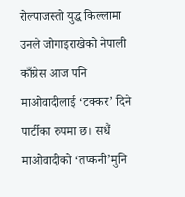रोल्पाजस्तो युद्ध किल्लामा उनले जोगाइराखेको नेपाली काँग्रेस आज पनि माओवादीलाई ‘टक्कर’ दिने पार्टीका रुपमा छ। सधैं माओवादीको ‘तप्कनी’मुनि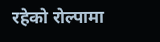रहेको रोल्पामा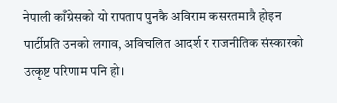नेपाली काँग्रेसको यो रापताप पुनकै अविराम कसरतमात्रै होइन पार्टीप्रति उनको लगाव, अविचलित आदर्श र राजनीतिक संस्कारको उत्कृष्ट परिणाम पनि हो।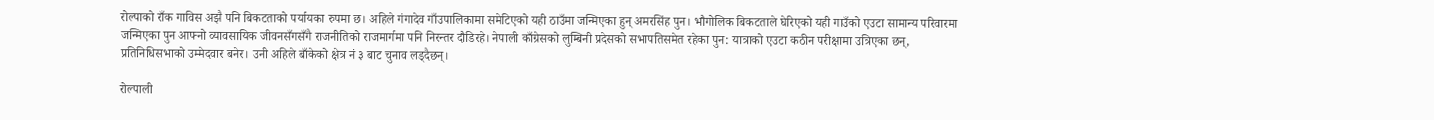रोल्पाको राँक गाविस अझै पनि बिकटताको पर्यायका रुपमा छ। अहिले गंगादेव गाँउपालिकामा समेटिएको यही ठाउँमा जन्मिएका हुन् अमरसिंह पुन। भौगोलिक बिकटताले घेरिएको यही गाउँको एउटा सामान्य परिवारमा जन्मिएका पुन आफ्नो व्यावसायिक जीवनसँगसँगै राजनीतिको राजमार्गमा पनि निरन्तर दौडिरहे। नेपाली काँग्रेसको लुम्बिनी प्रदेसको सभापतिसमेत रहेका पुन: यात्राको एउटा कठीन परीक्षामा उत्रिएका छन्, प्रतिनिधिसभाको उम्मेदवार बनेर। उनी अहिले बाँकेको क्षेत्र नं ३ बाट चुनाव लड्दैछन्।

रोल्पाली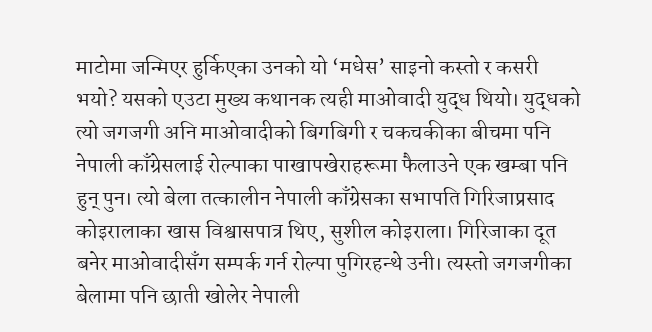माटोमा जन्मिएर हुर्किएका उनको यो ‘मधेस’ साइनो कस्तो र कसरी भयो? यसको एउटा मुख्य कथानक त्यही माओवादी युद्ध थियो। युद्धको त्यो जगजगी अनि माओवादीको बिगबिगी र चकचकीका बीचमा पनि नेपाली काँग्रेसलाई रोल्पाका पाखापखेराहरूमा फैलाउने एक खम्बा पनि हुन् पुन। त्यो बेला तत्कालीन नेपाली काँग्रेसका सभापति गिरिजाप्रसाद कोइरालाका खास विश्वासपात्र थिए, सुशील कोइराला। गिरिजाका दूत बनेर माओवादीसँग सम्पर्क गर्न रोल्पा पुगिरहन्थे उनी। त्यस्तो जगजगीका बेलामा पनि छाती खोलेर नेपाली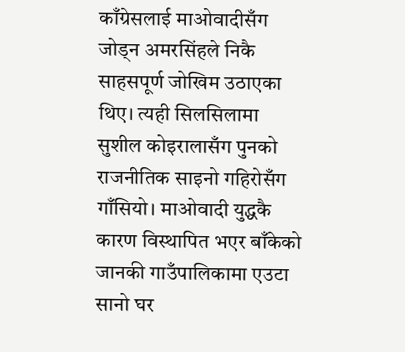काँग्रेसलाई माओवादीसँग जोड्न अमरसिंहले निकै साहसपूर्ण जोखिम उठाएका थिए। त्यही सिलसिलामा सुशील कोइरालासँग पुनको राजनीतिक साइनो गहिरोसँग गाँसियो। माओवादी युद्धकै कारण विस्थापित भएर बाँकेको जानकी गाउँपालिकामा एउटा सानो घर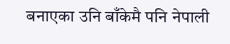बनाएका उनि बाँकेमै पनि नेपाली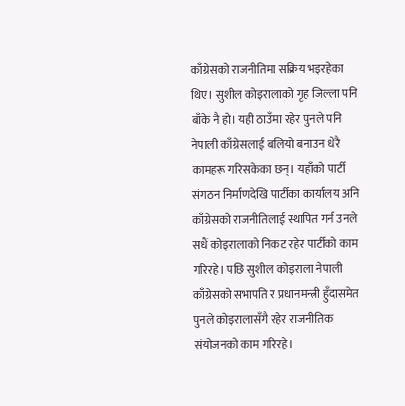काँग्रेसको राजनीतिमा सक्रिय भइरहेका थिए। सुशील कोइरालाको गृह जिल्ला पनि बाँके नै हो। यही ठाउँमा रहेर पुनले पनि नेपाली काँग्रेसलाई बलियो बनाउन धेरै कामहरू गरिसकेका छन्। यहाँको पार्टी संगठन निर्माणदेखि पार्टीका कार्यालय अनि काँग्रेसको राजनीतिलाई स्थापित गर्न उनले सधैं कोइरालाको निकट रहेर पार्टीको काम गरिरहे। पछि सुशील कोइराला नेपाली काँग्रेसको सभापति र प्रधानमन्त्री हुँदासमेत पुनले कोइरालासँगै रहेर राजनीतिक संयोजनको काम गरिरहे।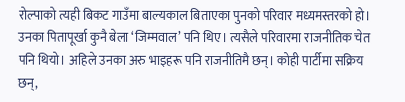रोल्पाको त्यही बिकट गाउँमा बाल्यकाल बिताएका पुनको परिवार मध्यमस्तरको हो। उनका पितापूर्खा कुनै बेला ‘जिम्मवाल’ पनि थिए। त्यसैले परिवारमा राजनीतिक चेत पनि थियो। अहिले उनका अरु भाइहरू पनि राजनीतिमै छन्। कोही पार्टीमा सक्रिय छन्,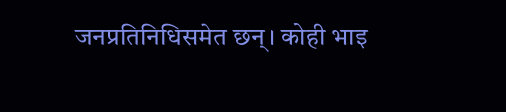जनप्रतिनिधिसमेत छन्। कोही भाइ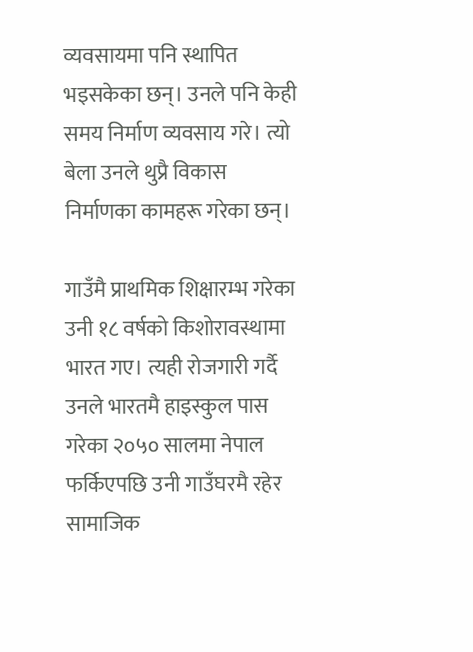व्यवसायमा पनि स्थापित भइसकेका छन्। उनले पनि केही समय निर्माण व्यवसाय गरे। त्यो बेला उनले थुप्रै विकास निर्माणका कामहरू गरेका छन्।

गाउँमै प्राथमिक शिक्षारम्भ गरेका उनी १८ वर्षको किशोरावस्थामा भारत गए। त्यही रोजगारी गर्दै उनले भारतमै हाइस्कुल पास गरेका २०५० सालमा नेपाल फर्किएपछि उनी गाउँघरमै रहेर सामाजिक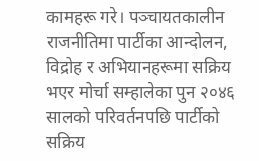कामहरू गरे। पञ्चायतकालीन राजनीतिमा पार्टीका आन्दोलन, विद्रोह र अभियानहरूमा सक्रिय भएर मोर्चा सम्हालेका पुन २०४६ सालको परिवर्तनपछि पार्टीको सक्रिय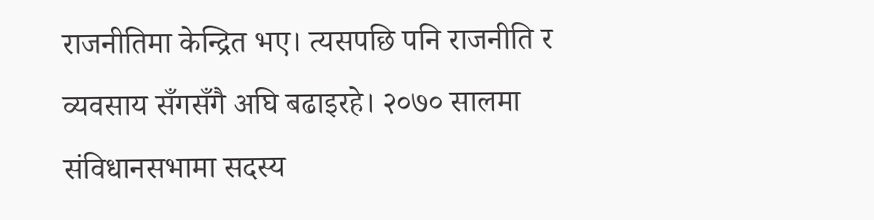राजनीतिमा केन्द्रित भए। त्यसपछि पनि राजनीति र व्यवसाय सँगसँगै अघि बढाइरहे। २०७० सालमा संविधानसभामा सदस्य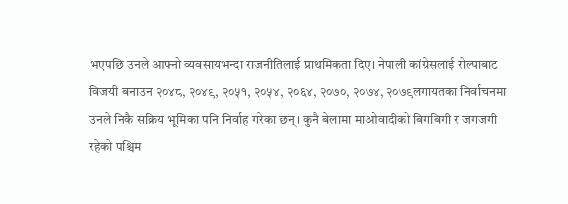भएपछि उनले आफ्नो व्यवसायभन्दा राजनीतिलाई प्राथमिकता दिए। नेपाली कांग्रेसलाई रोल्पाबाट विजयी बनाउन २०४८, २०४९, २०५१, २०५४, २०६४, २०७०, २०७४, २०७९लगायतका निर्वाचनमा उनले निकै सक्रिय भूमिका पनि निर्वाह गरेका छन्। कुनै बेलामा माओवादीको बिगबिगी र जगजगी रहेको पश्चिम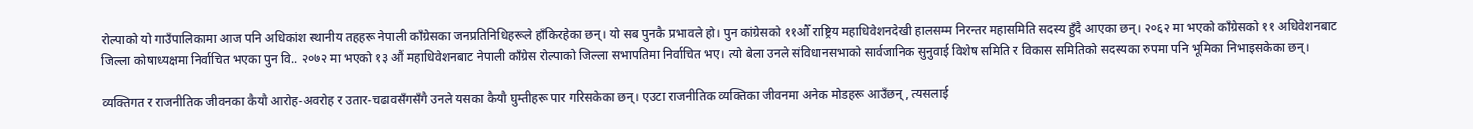रोल्पाको यो गाउँपालिकामा आज पनि अधिकांश स्थानीय तहहरू नेपाली काँग्रेसका जनप्रतिनिधिहरूले हाँकिरहेका छन्। यो सब पुनकै प्रभावले हो। पुन कांग्रेसको ११औँ राष्ट्रिय महाधिवेशनदेखी हालसम्म निरन्तर महासमिति सदस्य हुँदै आएका छन्। २०६२ मा भएको काँग्रेसको ११ अधिवेशनबाट जिल्ला कोषाध्यक्षमा निर्वाचित भएका पुन वि.. २०७२ मा भएको १३ औं महाधिवेशनबाट नेपाली काँग्रेस रोल्पाको जिल्ला सभापतिमा निर्वाचित भए। त्यो बेला उनले संविधानसभाको सार्वजानिक सुनुवाई विशेष समिति र विकास समितिको सदस्यका रुपमा पनि भूमिका निभाइसकेका छन्।

व्यक्तिगत र राजनीतिक जीवनका कैयौ आरोह-अवरोह र उतार-चढावसँगसँगै उनले यसका कैयौ घुम्तीहरू पार गरिसकेका छन्। एउटा राजनीतिक व्यक्तिका जीवनमा अनेक मोडहरू आउँछन्, त्यसलाई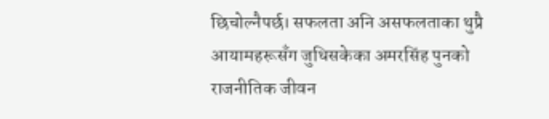छिचोल्नैपर्छ। सफलता अनि असफलताका थुप्रै आयामहरूसँग जुधिसकेका अमरसिंह पुनको राजनीतिक जीवन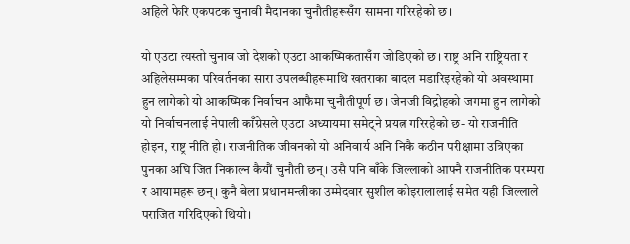अहिले फेरि एकपटक चुनावी मैदानका चुनौतीहरूसँग सामना गरिरहेको छ।

यो एउटा त्यस्तो चुनाव जो देशको एउटा आकष्मिकतासँग जोडिएको छ। राष्ट्र अनि राष्ट्रियता र अहिलेसम्मका परिवर्तनका सारा उपलब्धीहरूमाथि खतराका बादल मडारिइरहेको यो अवस्थामा हुन लागेको यो आकष्मिक निर्वाचन आफैमा चुनौतीपूर्ण छ। जेनजी विद्रोहको जगमा हुन लागेको यो निर्वाचनलाई नेपाली काँग्रेसले एउटा अध्यायमा समेट्ने प्रयत्न गरिरहेको छ- यो राजनीति होइन, राष्ट्र नीति हो। राजनीतिक जीवनको यो अनिवार्य अनि निकै कठीन परीक्षामा उत्रिएका पुनका अघि जित निकाल्न कैयौं चुनौती छन्। उसै पनि बाँके जिल्लाको आफ्नै राजनीतिक परम्परा र आयामहरू छन्। कुनै बेला प्रधानमन्त्रीका उम्मेदवार सुशील कोइरालालाई समेत यही जिल्लाले पराजित गरिदिएको थियो।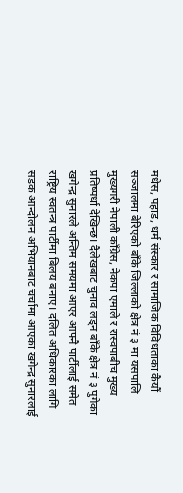मधेस, पहाड, धर्म संस्कार र सामाजिक विविधताका कैयौं सञ्जालमा बेरिएको बाँके जिल्लाको क्षेत्र नं ३ मा यसपालि मुख्यगरी नेपाली काँग्रेस, नेकपा एमाले र रास्वपाबीच मुख्य प्रतिष्पर्धा देखिन्छ। दैलेखबाट चुनाव लड्न बाँके क्षेत्र नं ३ पुगेका खगेन्द्र सुनारले अन्तिम समयमा आएर आफ्नै पार्टीलाई समेत राष्ट्रिय स्वतन्त्र पार्टीमा बिलय बनाए। दलित अधिकारका लागि सडक आन्दोलन अभियानबाट चर्चामा आएका खगेन्द्र सुनारलाई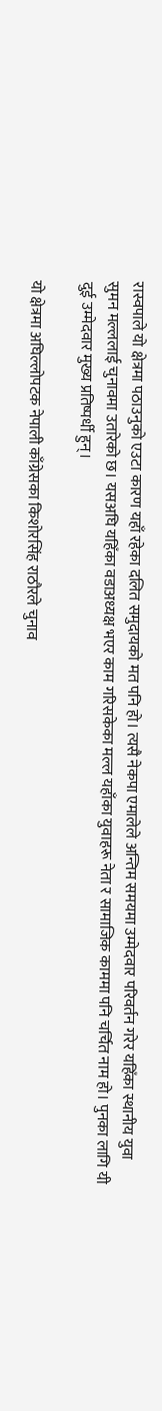रास्वपाले यो क्षेत्रमा पठाउनुको एउटा कारण यहाँ रहेका दलित समुदायको मत पनि हो। त्यसै नेकपा एमालेले अन्तिम समयमा उम्मेदवार परिवर्तन गरेर यहिँका स्थानीय युवा सुमन मल्ललाई चुनावमा उतारेको छ। यसअघि यहिँका वडाअध्यक्ष भएर काम गरिसकेका मल्ल यहाँका युवाहरू नेता र सामाजिक काममा पनि चर्चित नाम हो। पुनका लागि यी दुई उम्मेदवार मुख्य प्रतिष्पर्धी हुन्।

यो क्षेत्रमा अघिल्लोपटक नेपाली काँग्रेसका किशोरसिंह राठौरले चुनाव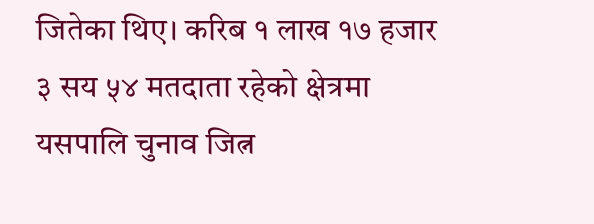जितेका थिए। करिब १ लाख १७ हजार ३ सय ५४ मतदाता रहेको क्षेत्रमा यसपालि चुनाव जित्न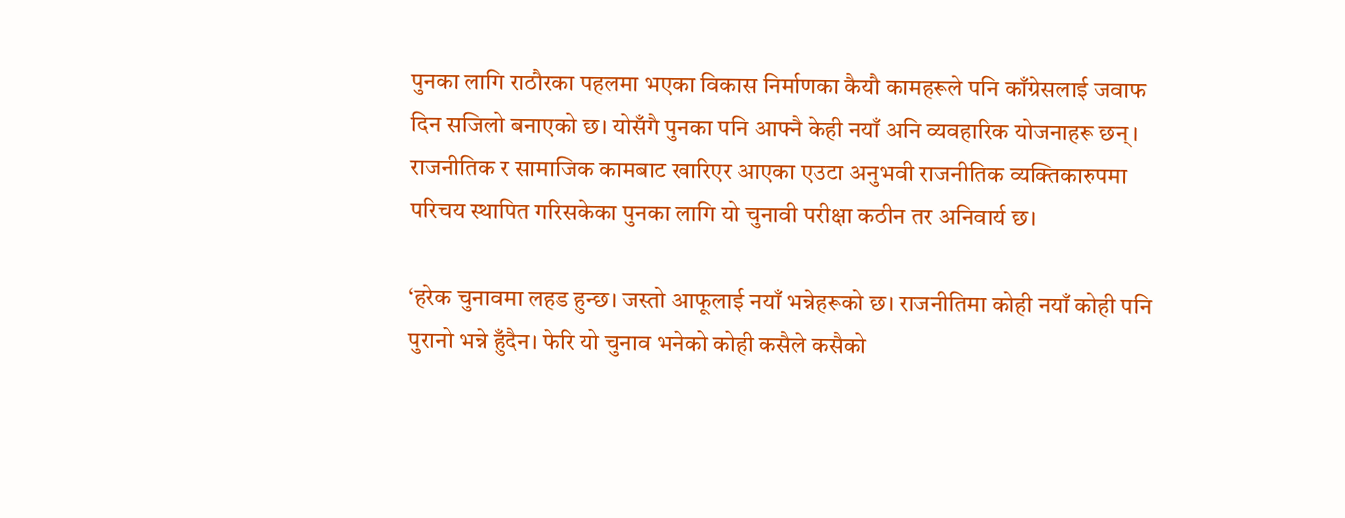पुनका लागि राठौरका पहलमा भएका विकास निर्माणका कैयौ कामहरूले पनि काँग्रेसलाई जवाफ दिन सजिलो बनाएको छ। योसँगै पुनका पनि आफ्नै केही नयाँ अनि व्यवहारिक योजनाहरू छन्। राजनीतिक र सामाजिक कामबाट खारिएर आएका एउटा अनुभवी राजनीतिक व्यक्तिकारुपमा परिचय स्थापित गरिसकेका पुनका लागि यो चुनावी परीक्षा कठीन तर अनिवार्य छ।

‘हरेक चुनावमा लहड हुन्छ। जस्तो आफूलाई नयाँ भन्नेहरूको छ। राजनीतिमा कोही नयाँ कोही पनि पुरानो भन्ने हुँदैन। फेरि यो चुनाव भनेको कोही कसैले कसैको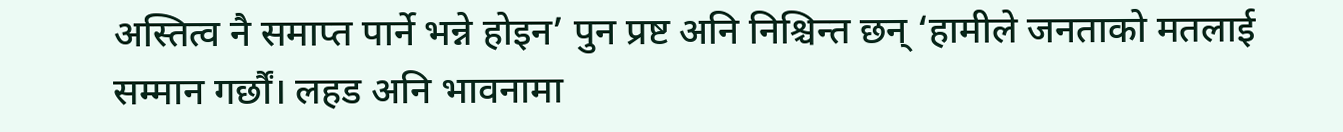अस्तित्व नै समाप्त पार्ने भन्ने होइन’ पुन प्रष्ट अनि निश्चिन्त छन् ‘हामीले जनताको मतलाई सम्मान गर्छौं। लहड अनि भावनामा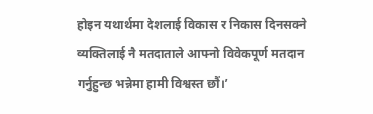होइन यथार्थमा देशलाई विकास र निकास दिनसक्ने व्यक्तिलाई नै मतदाताले आफ्नो विवेकपूर्ण मतदान गर्नुहुन्छ भन्नेमा हामी विश्वस्त छौं।’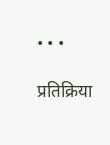• • •

प्रतिक्रिया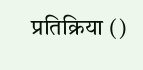प्रतिक्रिया ()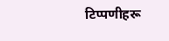टिप्पणीहरू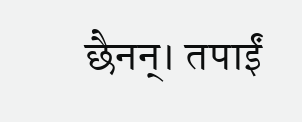छैनन्। तपाईं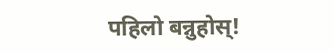पहिलो बन्नुहोस्!